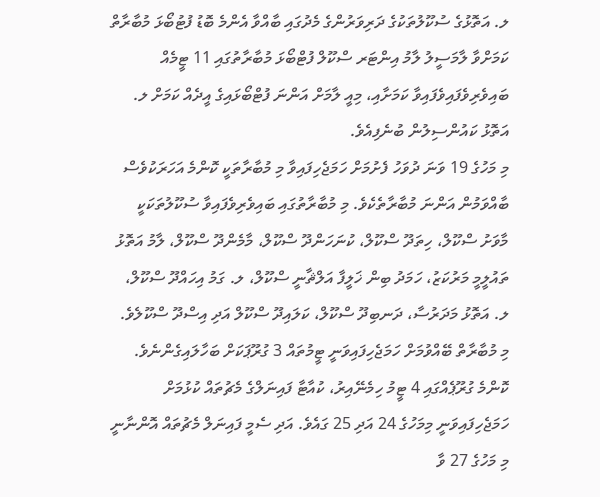ލ. އަތޮޅުގެ ސުކޫލުތަކުގެ ދަރިވަރުންގެ މެދުގައި ބާއްވާ އެންމެ ބޮޑު ފުޓުބޯޅަ މުބާރާތް ކަމަށްވާ ލާމަސީލު ލާމު އިންޓަރ ސްކޫލް ފުޓްބޯޅަ މުބާރާތުގައި 11 ޓީމެއް ބައިވެރިވެފައިވެފައިވާ ކަމަށާއި، މިއީ ލާމަށް އަންނަ ފުޓްބޯޅައިގެ އީދެއް ކަމަށް ލ. އަތޮޅު ކައުންސިލުން ބުނެފިއެވެ.
މި މަހުގެ 19 ވަނަ ދުވަހު ފެށުމަށް ހަމަޖެހިފައިވާ މި މުބާރާތަކީ ކޮންމެ އަހަރަކުވެސް ބާއްވަމުން އަންނަ މުބާރާތެކެވެ. މި މުބާރާތުގައި ބައިވެރިވެފައިވާ ސުކޫލުތަކަކީ މާވަށު ސްކޫލް، ހިތަދޫ ސްކޫލް، ކުނަހަންދޫ ސްކޫލް، މާމެންދޫ ސްކޫލް، ލާމު އަތޮޅު ތައުލީމީ މަރުކަޒު، ހަމަދު ބިން ޚަލީފާ އަލްޘާނީ ސްކޫލް، ލ. ގަމު އިހައްދޫ ސްކޫލް، ލ. އަތޮޅު މަދަރުސާ، ދަނބިދޫ ސްކޫލް، ކަލައިދޫ ސްކޫލް އަދި އިސްދޫ ސްކޫލެވެ.
މި މުބާރާތް ބޭއްވުމަށް ހަމަޖެހިފައިވަނީ ޓީމުތައް 3 ގުރޫޕަކަށް ބަހާލައިގެންނެވެ. ކޮންމެ ގުރޫޕެއްގައި 4 ޓީމު ހިމެނޭއިރު، ކުއާޓާ ފައިނަލްގެ މެޗުތައް ކުޅުމަށް ހަމަޖެހިފައިވަނީ މިމަހުގެ 24 އަދި 25 ގައެވެ. އަދި ސެމީ ފައިނަލް މެޗުތައް އޮންނާނީ މި މަހުގެ 27 ވާ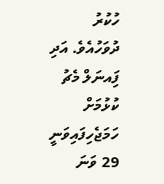ހުކުރު ދުވަހުއެވެ. އަދި ފަިއނަލް މެޗު ކުޅުމަށް ހަމަޖެހިފައިވަނީ 29 ވަނަ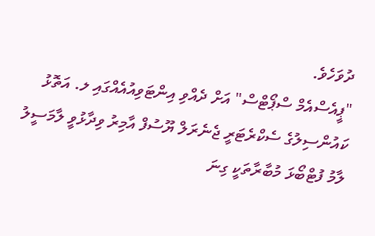ދުވަހެވެ.
"ޕީއެސްއެމް ސްޕޯޓްސް" އަށް ދެއްވި އިންޓަވިއުއެއްގައި ލ. އަތޮޅު ކައުންސިލުގެ ސެކްރެޓަރީ ޖެނެރަލް ޔޫސުފް އާމިރު ވިދާޅުވީ ލާމަސީލު ލާމު ފުޓްބޯޅަ މުބާރާތަކީ ގިނަ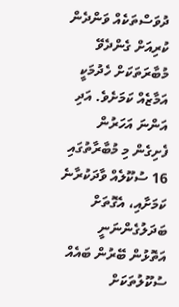ދުވަސްތަކެއް ވަންދެން ކުރިއަށް ގެންދެވޭ މުބާރަތަކަށް ހެދުމަކީ އަމާޒެއް ކަމަށެވެ. އަދި އަންނަ އަހަރުން ފެށިގެން މި މުބާރާތުގައި 16 ސުކޫލެއް ވާދަކުރާނެ ކަމަށާއި، އެގޮތަށް ބަދަލުގެންނަނީ އަތޮޅުން ބޭރުން ބައެއް ސުކޫލުތަކަށް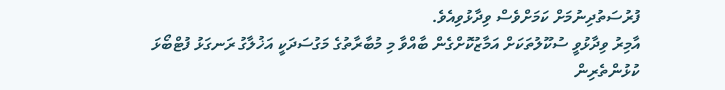ފުރުސަތުދިނުމަށް ކަމަށްވެސް ވިދާޅުވިއެވެ.
އާމިރު ވިދާޅުވީ ސުކޫލުތަކަށް އަމާޒުކޮށްގެން ބާއްވާ މި މުބާރާތުގެ މަގުސަދަކީ އަޚުލާގު ރަނގަޅު ފުޓްބޯޅަ ކުޅުންތެރިން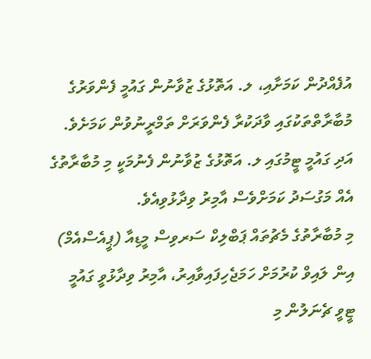އުފެއްދުން ކަމަށާއި، ލ. އަތޮޅުގެ ޒުވާނުން ގައުމީ ފެންވަރުގެ މުބާރާތްތަކުގައި ވާދަކުރާ ފެންވަރަށް ތަމްރީނުވުން ކަމަށެވެ. އަދި ގައުމީ ޓީމުގައި ލ. އަތޮޅުގެ ޒުވާނުން ފެނުމަކީ މި މުބާރާތުގެ އެއް މަގުސަދު ކަމަށްވެސް އާމިރު ވިދާޅުވިއެވެ.
މި މުބާރާތުގެ މެޗުތައް ޕަބްލިކް ސަރވިސް މީޑިއާ (ޕީއެސްއެމް) އިން ލައިވް ކުރުމަށް ހަމަޖެހިފައިވާއިރު، އާމިރު ވިދާޅުވީ ގައުމީ ޓީވީ ޗެނަލުން މި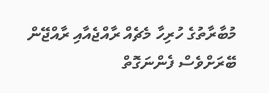މުބާރާތުގެ ހުރިހާ މެޗެއް ރާއްޖެއާއި ރާއްޖޭން ބޭރަށްވެސް ފެންނަގޮތް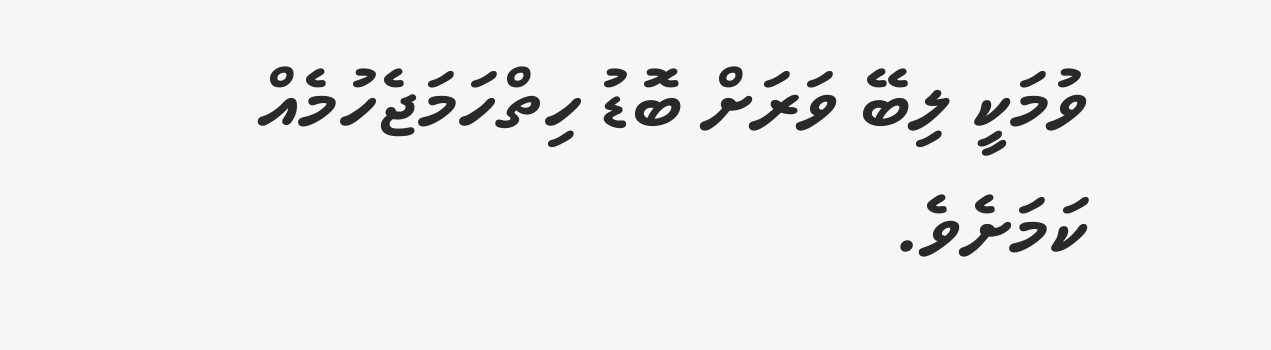ވުމަކީ ލިބޭ ވަރަށް ބޮޑު ހިތްހަމަޖެހުމެއް ކަމަށެވެ.